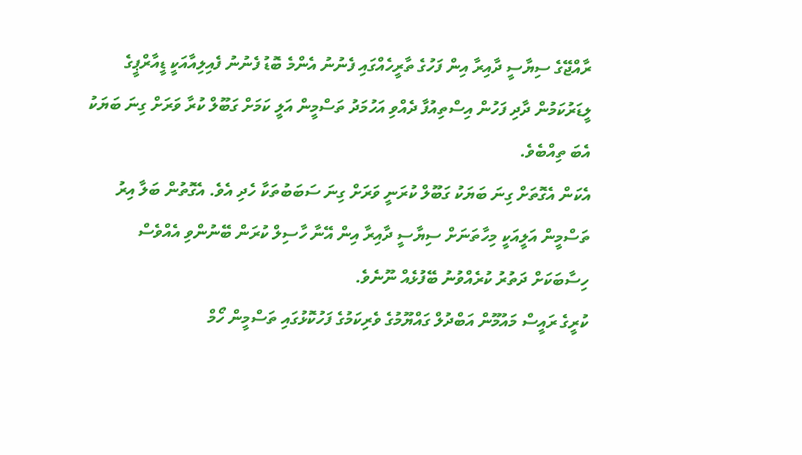ރާއްޖޭގެ ސިޔާސީ ދާއިރާ އިން ފަހުގެ ތާރީހެއްގައި ފެނުނު އެންމެ ބޮޑު ފެނުނު ފެއިލިއާއަކީ ޑީއާރްޕީގެ ލީޑަރުކަމުން ދާދި ފަހުން އިސްތިއުފާ ދެއްވި އަހުމަދު ތަސްމީން އަލީ ކަމަށް ގަބޫލް ކުރާ ވަރަށް ގިނަ ބަޔަކު އެބަ ތިއްބެވެ.
އެކަން އެގޮތަށް ގިނަ ބަޔަކު ގަބޫލް ކުރަނީ ވަރަށް ގިނަ ސަބަބުތަކާ ހެދި އެވެ. އެގޮތުން ބަލާ އިރު ތަސްމީން އަލީއަކީ މިހާތަނަށް ސިޔާސީ ދާއިރާ އިން އޭނާ ހާސިލް ކުރަން ބޭނުންވި އެއްވެސް ހިސާބަކަށް ދަތުރު ކުރެއްވުނު ބޭފުޅެއް ނޫނެވެ.
ކުރީގެ ރައީސް މައުމޫން އަބްދުލް ގައްޔޫމުގެ ވެރިކަމުގެ ފަހުކޮޅުގައި ތަސްމީން ހޯމް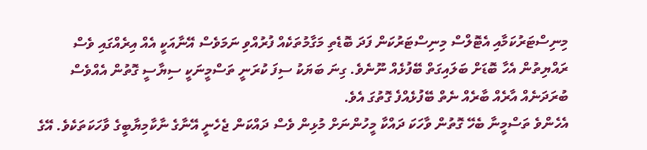މިނިސްޓަރުކަމާއި އެޓޮލްސް މިނިސްޓަރުކަން ފަދަ ބޮޑެތި މަގާމުތަކެއް ފުރުއްވި ނަމަވެސް އޭނާއަކީ އެއް އިރެއްގައި ވެސް ރައްޔިތުން އެހާ ބޮޑަށް ބަލައިގަތް ބޭފުޅެއް ނޫނެވެ. ގިނަ ބަޔަކު ސިފަ ކުރަނީ ތަސްމީނަކީ ސިޔާސީ ގޮތުން އެއްވެސް ބުރަދަނެއް އާރެއް ބާރެއް ނެތް ބޭފުޅެއްފެ ގޮތުގަ އެވެ.
އެހެންވެ ތަސްމީނާ ބެހޭ ގޮތުން ވާހަކަ ދައްކާ މީހުންނަށް މުޅިން ވެސް ދައްކަން ޖެހެނީ އޭނާގެ ނާކާމިޔާބީގެ ވާހަކަތަކެވެ. އޭގެ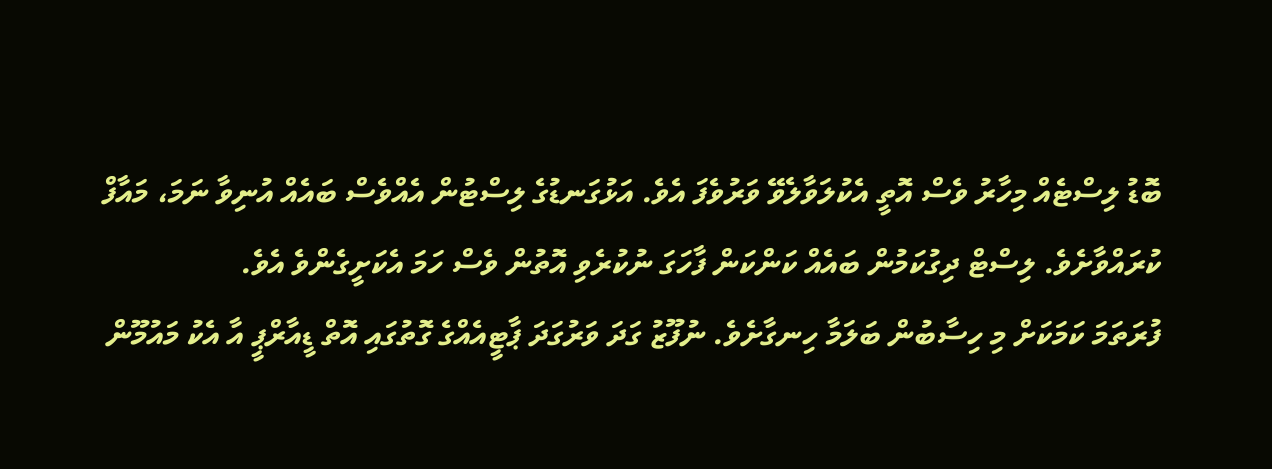ބޮޑު ލިސްޓެއް މިހާރު ވެސް އޮތީ އެކުލަވާލެވޭ ވަރުވެފަ އެވެ. އަޅުގަނޑުގެ ލިސްޓުން އެއްވެސް ބައެއް އުނިވާ ނަމަ، މައާފް ކުރައްވާށެވެ. ލިސްޓް ދިގުކަމުން ބައެއް ކަންކަން ފާހަގަ ނުކުރެވި އޮތުން ވެސް ހަމަ އެކަށީގެންވެ އެވެ.
ފުރަތަމަ ކަމަކަށް މި ހިސާބުން ބަލަމާ ހިނގާށެވެ. ނުފޫޒު ގަދަ ވަރުގަދަ ޕާޓީއެއްގެ ގޮތުގައި އޮތް ޑީއާރްޕީ އާ އެކު މައުމޫން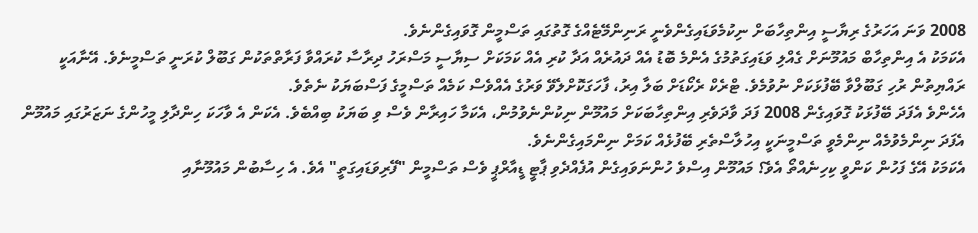2008 ވަނަ އަހަރުގެ ރިޔާސީ އިންތިހާބަށް ނިކުމެވަޑައިގެންވެނީ ރަނިންމޭޓެއްގެ ގޮތުގައި ތަސްމީން ގޮވައިގެންނެވެ.
އެކަމަކު އެ އިންތިހާބް މައުމޫނަށް ގެއްލި ވަޑައިގަތުމުގެ އެންމެ ބޮޑު އެއް ދައުރެއް އަދާ ކުރި އެއް ކަމަކަށް ސިޔާސީ މަސްރަހު ދިރާސާ ކުރައްވާ ފަރާތްތަކުން ގަބޫލް ކުރަނީ ތަސްމީނެވެ. އޭނާއަކީ ރައްޔިތުން ރުހި ގަބޫލްވާ ބޭފުޅަކަށް ނުވުމެވެ. ޓްރެކް ރެކޯޑަށް ބަލާ އިރު، ފާހަގަކޮށްލެވޭ ވަރުގެ އެއްވެސް ކަމެއް ތަސްމީގެ ފަސްބަޔަކު ނެތެވެ.
އެހެންވެ އެފަދަ ބޭފުޅަކު ގޮވައިގެން 2008 ފަދަ ވާދަވެރި އިންތިހާބަކަށް މައުމޫން ނިކުންނެވުމުން، އެކަމާ ހައިރާން ވެސް ވި ބަޔަކު ބިއްބެވެ. އެކަން އެ ވާހަކަ ހިންދާލި މީހުންގެ ނަޒަރުގައި މައުމޫން އެފަދަ ނިންމެވުމެއް ނިންމެވީ ތަސްމީނަކީ އިހުލާސްތެރި ބޭފުޅެއް ކަމަށް ނިންމައިގެންނެވެ.
އެކަމަކު އޭގެ ފަހުން ކަންވީ ކިހިނެއްތޯ އެވެ؟ މައުމޫން އިސްވެ ހުންނަވައިގެން އުފެއްދެވި ޕާޓީ ޑީއާރްޕީ ވެސް ތަސްމީން "ފޭރިވަޑައިގަތީ" އެވެ. އެ ހިސާބުން މައުމޫނާއި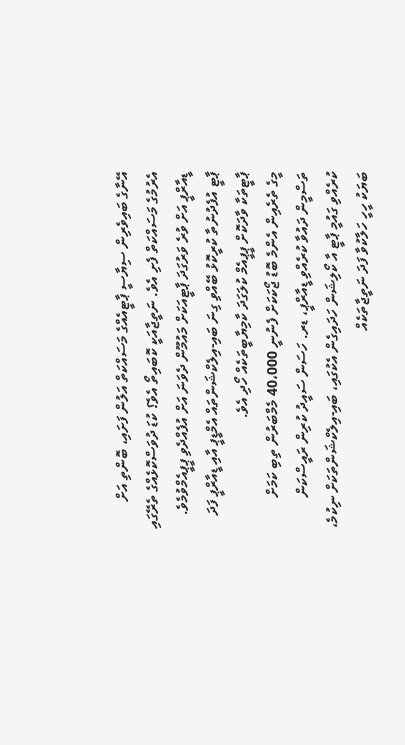އޭނާގެ ބައިވެރިން ސިޔާސީ ޕާޓީއެއްގެ މަސައްކަތް އަލުން ފަށައި، ބޮންތި އަށް އެރުމުގެ މަސައްކަތް ފެށި އެވެ. ނަތީޖާއަކީ ކޮބައިތޯ އެވެ؟ ކުޑަ ދުވަސްކޮޅެއްގެ ތެރޭގައި ޑީއާރްޕީ އަށް ވުރެ ވަރުގަދަ ޕާޓީއަކަށް މައުމޫން ދެވަނަ އަށް އުފެއްދެވި ޕީޕީއެމްވުމެވެ. ޕާޓީ އުފެދުނުތާ ކުރީކޮޅު ބޭއްވި ގިނަ ބައި-އިލެކްޝަންތައް އެމްޑީޕީ އާއި ޑީއާރްޕީ ފަދަ ޕާޓީތަކާ ވާދަކޮށް ޕީޕީއެމް ކުލަގަދަ ކާމިޔާބީތަކެއް ހޯދި އެވެ.
މީގެ ތެރެއިން އެންމެ ބޮޑު ޖޯކަކަށް ފެނުނީ 40،000 މެމްބަރުން ތިބި ކަމަށް ތަސްމީން ދައުވާ ކުރެއްވި ޑީއާރްޕީ، ޑރ. ހަސަން ސައީދު ކުރިން ރައީސްކަން ކުރެއްވި ގައުމީ ޕާޓީ އާ ކޯލިޝަން ހަދައިގެން އެކުގައި، ބައި-އިލެކްޝަންތަކަށް ނިކުމެ، ބަޔަކު ހީހީ ހަލާކުވާ ފަދަ ނަތީޖާތަކެއް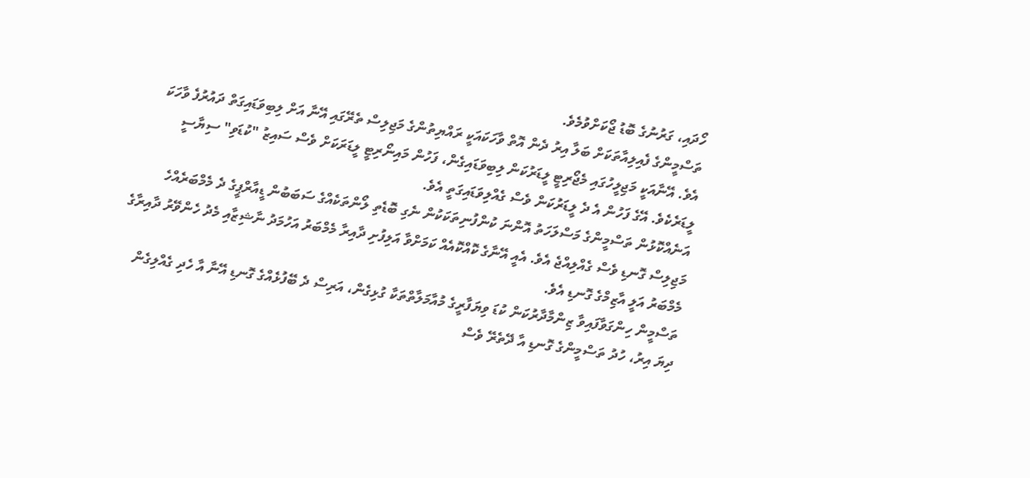ހޯދައި، ގަރުނުގެ ބޮޑު ޖޯކަށްވުމެވެ.
ތަސްމީންގެ ފެއިލިއާތަކަށް ބަލާ އިރު ދެން އޮތް ވާހަކައަކީ ރައްޔިތުންގެ މަޖިލިސް ތެރޭގައި އޭނާ އަށް ލިބިވަޑައިގަތް ދައުރުފެ ވާހަކަ އެވެ. އޭނާއަކީ މަޖިލީހުގައި މެޖޯރިޓީ ލީޑަރުކަން ލިބިވަޑައިގެން، ފަހުން މައިނޯރިޓީ ލީޑަރަކަށް ވެސް ސައިޒު "ކުޑަވި" ސިޔާސީ ލީޑަރެކެވެ. އޭގެ ފަހުން އެ ދެ ލީޑަރުކަން ވެސް ގެއްލިވަޑައިގަތީ އެވެ.
އަނެއްކޮޅުން ތަސްމީންގެ މަސްލަހަތު އޮންނަ ކުންފުނިތަކަކުން ނެގި ބޮޑެތި ލޯންތަކެއްގެ ސަބަބުން ޑީއާރްޕީގެ ދެ މެމްބަރެއްހެ މަޖިލިސް ގޮނޑި ވެސް ގެއްލިއްޖެ އެވެ. އެއީ އޭނާގެ ކޮއްކޮއެއް ކަމަށްވާ އަލިފުށި ދާއިރާ މެމްބަރު އަހުމަދު ނާޝިޒާއި މެދު ހެންވޭރު ދާއިރާގެ މެމްބަރު އަލީ އާޒިމްގެ ގޮނޑި އެވެ.
ތަސްމީން ހިންގަވާފައިވާ ޒިންމާދާރުކަން ކުޑަ ވިޔަފާރީގެ މުއާމަލާތްތަކާ ގުޅިގެން، އަރިސް ދެ ބޭފުޅެއްގެ ގޮނޑި އޭނާ އާ ހެދި ގެއްލިގެން ދިޔަ އިރު، ހުދު ތަސްމީންގެ ގޮނޑި އާ ދޭތެރޭ ވެސް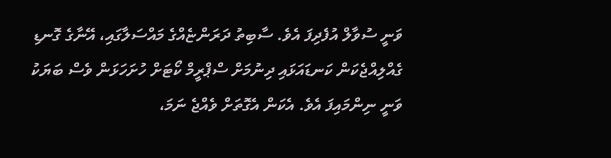ވަނީ ސުވާލް އުފެދިފަ އެވެ. ސާބިތު ދަރަންޏެއްގެ މައްސަލާގައި، އޭނާގެ ގޮނޑި ގެއްލިއްޖެކަން ކަނޑައަޅައި ދިނުމަށް ސްޕްރީމް ކޯޓަށް ހުށަހަޅަން ވެސް ބަޔަކު ވަނީ ނިންމައިފަ އެވެ. އެކަން އެގޮތަށް ވެއްޖެ ނަމަ،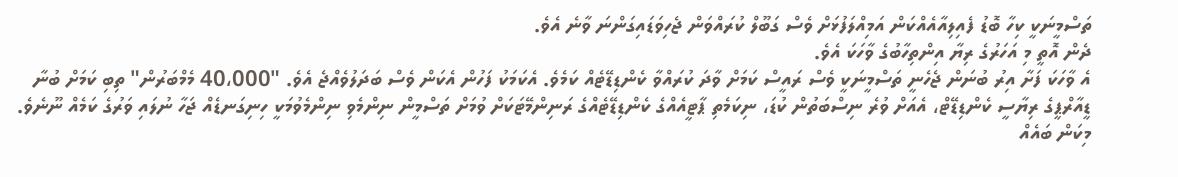ތަސްމީނަކީ ކިހާ ބޮޑު ފެއިލިއާއެއްކަން އަމިއްލަފުޅަށް ވެސް ގަބޫލް ކުރައްވަން ޖެހިވަޑައިގަންނަ ވާނެ އެވެ.
ދެން އޮތީ މި އަހަރުގެ ރިޔާ އިންތިހާބުގެ ވާހަކަ އެވެ.
އެ ވާހަކަ ފަށާ އިރު ބުނަން ޖެހެނީ ތަސްމީނަކީ ވެސް ރައީސް ކަމަށް ވާދަ ކުރައްވާ ކެންޑިޑޭޓެއް ކަމެވެ. އެކަމަކު ފަހުން އެކަން ވެސް ބަދަލުވެއްޖެ އެވެ. "40،000 މެމްބަރުން" ތިބި ކަމަށް ބުނާ ޑީއާރްޕީގެ ރިޔާސީ ކެންޑިޑޭޓް، އެއަށް ވުރެ ނިސްބަތުން ކުޑަ، ނިކަމެތި ޕާޓީއެއްގެ ކެންޑިޑޭޓެއްގެ ރަނިންމޭޓަކަށް ވުމަށް ތަސްމީން ނިންމެވި ނިންމެވުމަކީ ހިނިގަނޑެއް ޖަހާ ނުލައި ވަރުގެ ކަމެއް ނޫނެވެ. މިކަން ބައެއް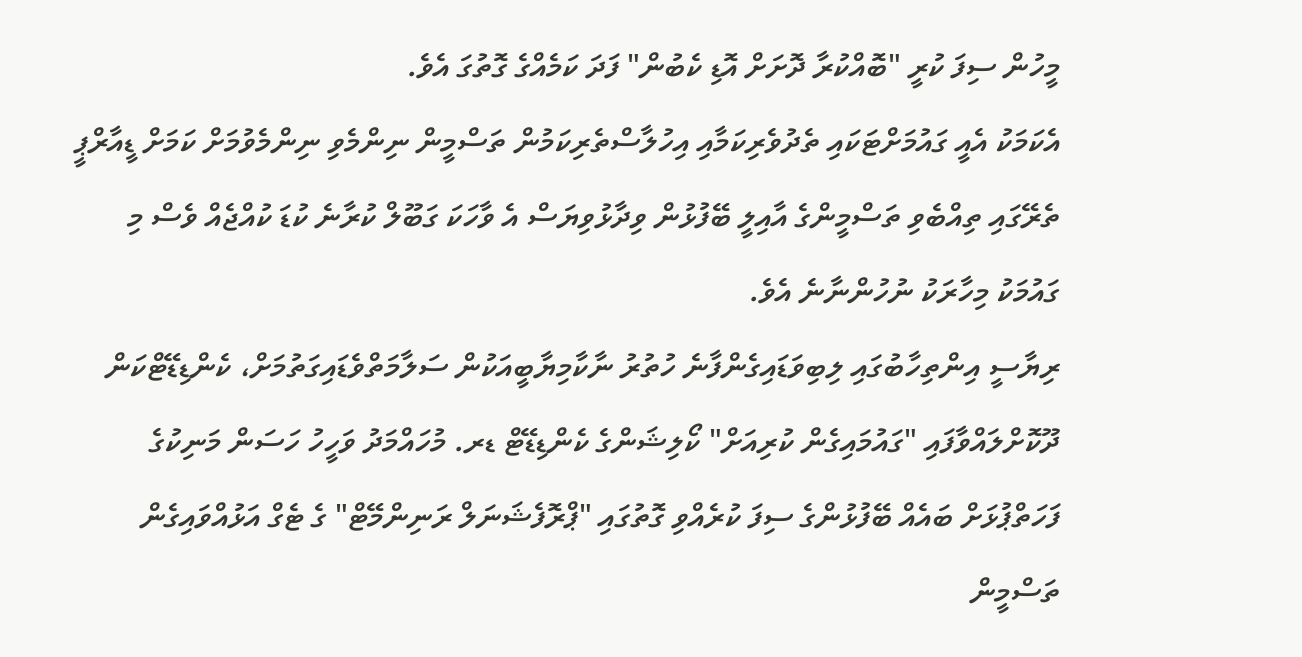މީހުން ސިފަ ކުރީ "ބޮއްކުރާ ދޮށަށް އޮޑި ކެބުން" ފަދަ ކަމެއްގެ ގޮތުގަ އެވެ.
އެކަމަކު އެއީ ގައުމަށްޓަކައި ތެދުވެރިކަމާއި އިހުލާސްތެރިކަމުން ތަސްމީން ނިންމެވި ނިންމެވުމަށް ކަމަށް ޑީއާރްޕީ ތެރޭގައި ތިއްބެވި ތަސްމީންގެ އާއިލީ ބޭފުޅުން ވިދާޅުވިޔަސް އެ ވާހަކަ ގަބޫލް ކުރާނެ ކުޑަ ކުއްޖެއް ވެސް މި ގައުމަކު މިހާރަކު ނުހުންނާނެ އެވެ.
ރިޔާސީ އިންތިހާބުގައި ލިބިވަޑައިގެންފާނެ ހުތުރު ނާކާމިޔާބީއަކުން ސަލާމަތްވެޑައިގަތުމަށް، ކެންޑިޑޭޓްކަން ދޫކޮށްލައްވާފައި "ގައުމައިގެން ކުރިއަށް" ކޯލިޝަންގެ ކެންޑިޑޭޓް ޑރ. މުހައްމަދު ވަހީހު ހަސަން މަނިކުގެ ފަހަތްޕުޅަށް ބައެއް ބޭފުޅުންގެ ސިފަ ކުރެއްވި ގޮތުގައި "ޕްރޮފެޝަނަލް ރަނިންމޭޓް" ގެ ޓެގް އަޅުއްވައިގެން ތަސްމީން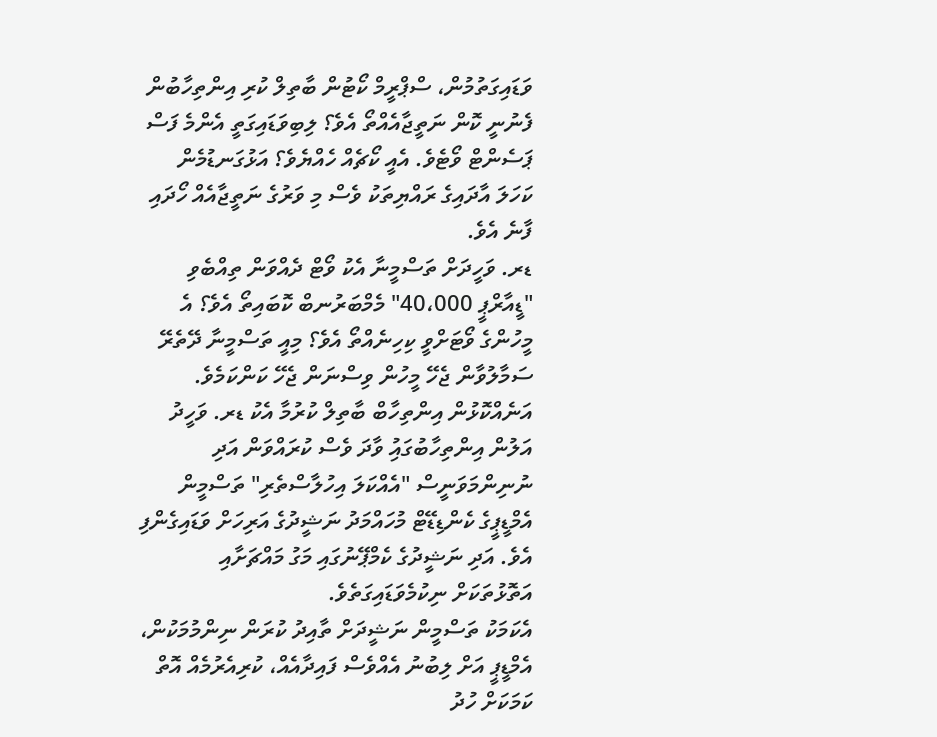ވަޑައިގަތުމުން، ސްޕްރީމް ކޯޓުން ބާތިލް ކުރި އިންތިހާބުން ފެނުނީ ކޮން ނަތީޖާއެއްތޯ އެވެ؟ ލިބިވަޑައިގަތީ އެންމެ ފަސް ޕަސެންޓް ވޯޓެވެ. އެއީ ކޯޗެއް ހެއްޔެވެ؟ އަޅުގަނޑުމެން ކަހަލަ އާދައިގެ ރައްޔިތަކު ވެސް މި ވަރުގެ ނަތީޖާއެއް ހޯދައި ފާނެ އެވެ.
ޑރ. ވަހީދަށް ތަސްމީނާ އެކު ވޯޓް ދެއްވަން ތިއްބެވި "ޑީއާރްޕީ 40،000" މެމްބަރުނބް ކޮބައިތޯ އެވެ؟ އެ މީހުންގެ ވޯޓަށްވީ ކިހިނެއްތޯ އެވެ؟ މިއީ ތަސްމީނާ ދޭތެރޭ ސަމާލުވާން ޖެހޭ މީހުން ވިސްނަން ޖެހޭ ކަންކަމެވެ.
އަނެއްކޮޅުން އިންތިހާބް ބާތިލް ކުރުމާ އެކު ޑރ. ވަހީދު އަލުން އިންތިހާބުގައިު ވާދަ ވެސް ކުރައްވަން އަދި ނުނިންމަވަނީސް "އެއްކަލަ އިހުލާސްތެރި" ތަސްމީން އެމްޑީޕީގެ ކެންޑިޑޭޓް މުހައްމަދު ނަޝީދުގެ އަރިހަށް ވަޑައިގެންފި އެވެ. އަދި ނަޝީދުގެ ކެމްޕޭނުގައި މަގު މައްޗަށާއި އަތޮޅުތަކަށް ނިކުމެވަޑައިގަތެވެ.
އެކަމަކު ތަސްމީން ނަޝީދަށް ތާއިދު ކުރަން ނިންމުމަކުން، އެމްޑީޕީ އަށް ލިބުނު އެއްވެސް ފައިދާއެއް، ކުރިއެރުމެއް އޮތް ކަމަކަށް ހުދު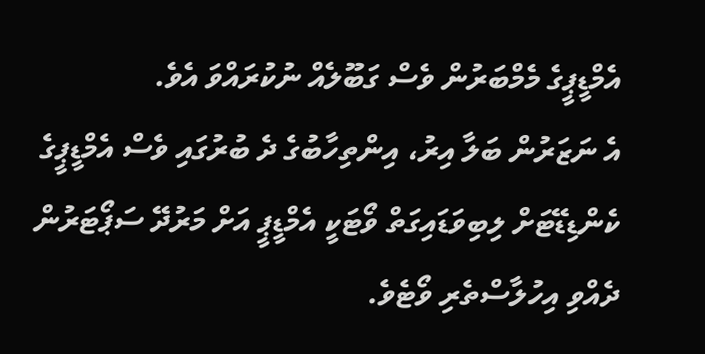އެމްޑީޕީގެ މެމްބަރުން ވެސް ގަބޫލެއް ނުކުރައްވަ އެވެ.
އެ ނަޒަރުން ބަލާ އިރު، އިންތިހާބުގެ ދެ ބުރުގައި ވެސް އެމްޑީޕީގެ ކެންޑިޑޭޓަށް ލިބިވަޑައިގަތް ވޯޓަކީ އެމްޑީޕީ އަށް މަރުދޭ ސަޕޯޓަރުން ދެއްވި އިހުލާސްތެރި ވޯޓެވެ.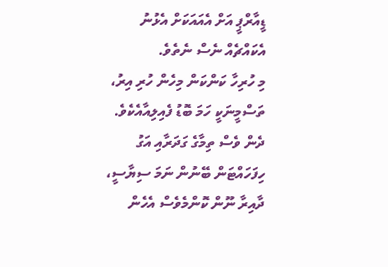ޑީއާރްޕީ އަށް އެއައަކަށް އެޅުނު އެކައްޗެއް ނެސް ނެތެވެ.
މި ހުރިހާ ކަންކަން މިހެން ހުރި އިރު، ތަސްމީނަކީ ހަމަ ބޮޑު ފެއިލިއާއެކެވެ. ދެން ވެސް ތިމާގެ ގަދަރާއި އަގު ހިފަހައްޓަން ބޭނުން ނަމަ ސިޔާސީ، ދާއިރާ ނޫން ކޮންމެވެސް އެހެން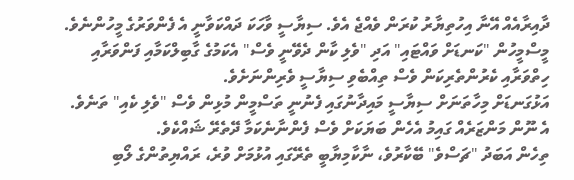ދާއިރާއެއް އޭނާ އިހުތިޔާރު ކުރަން ވެއްޖެ އެވެ. ސިޔާސީ ވާހަކަ ދައްކަވާނީ އެ ފެންވަރުގެ މީހުންނެވެ.
މީސްމީހުން "ކަނޑަށް ވައްޓައި" އަދި "ވެލި ކާން ދެވޭނީ ވެސް" އެކަމުގެ ގާބިލްކަމާއި ފަންވަރާއި ހިތްވަރާއި ކެރުންތެރިކަން ވެސް ތިއްބެވި ސިޔާސީ ވެރިންނަށެވެ.
އަޅުގަނޑަށް މިހާތަނަށް ސިޔާސީ މައިދާނުގައި ފެނުނީ ތަސްމީން މުޅިން ވެސް "ވެލި ކެއި" ތަނެވެ. އެ ނޫން މަންޒަރެއް ގައިމު އެހެން ބަޔަކަށް ވެސް ފެންނާނެކަމާ ދޭތެރޭ ޝައްކެވެ.
ތިހެން އަބަދު "ޗަސްވެ" ބޭކާރުވެ، ނާކާމިޔާބީ ތެރޭގައި އުޅުމަށް ވުރެ، ރައްޔިތުންގެ ލޯބި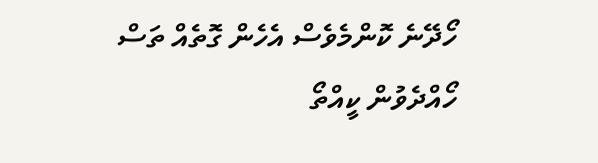ހޯދޭނެ ކޮންމެވެސް އެހެން ގޮތެއް ތަސް ހޯއްދެވުން ކީއްތޯ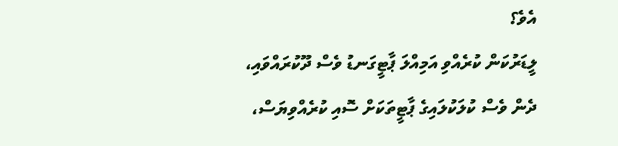އެވެ؟
ލީޑަރުކަން ކުރެއްވި އަމިއްލަ ޕާޓީގަނޑު ވެސް ދޫކުރައްވައި، ދެން ވެސް ކުލަކުލައިގެ ޕާޓީތަކަށް ސޮއި ކުރެއްވިޔަސް،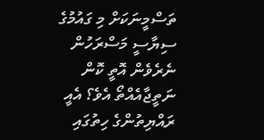ތަސްމީނަކަށް މި ގައުމުގެ ސިޔާސީ މަސްރަހުން ނެރެވެން އޮތީ ކޮން ނަތީޖާއެއްތޯ އެވެ؟ އެއީ ރައްޔިތުންގެ ހިތުގައި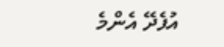އުފެދޭ އެންމެ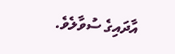އާދައިގެ ސުވާލެވެ.